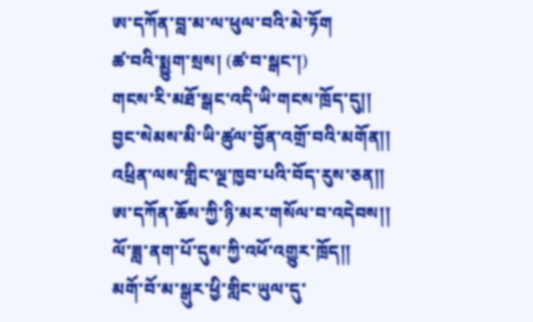ཨ་དཀོན་བླ་མ་ལ་ཕུལ་བའི་མེ་ཏོག
ཚ་བའི་སྨྱུག་སྲས། (ཚ་བ་སྒང་།)
གངས་རི་མཐོ་སྒང་འདི་ཡི་གངས་ཁྲོད་དུ།།
བྱང་སེམས་མི་ཡི་ཚུལ་བྱོན་འགྲོ་བའི་མགོན།།
འཕྲིན་ལས་གླིང་ལྔ་ཁྱབ་པའི་བོད་རུས་ཅན།།
ཨ་དཀོན་ཆོས་ཀྱི་ཉི་མར་གསོལ་བ་འདེབས།།
ལོ་ཟླ་ནག་པོ་དུས་ཀྱི་འཕོ་འགྱུར་ཁྲོད།།
མགོ་བོ་མ་སྒུར་ཕྱི་གླིང་ཡུལ་དུ་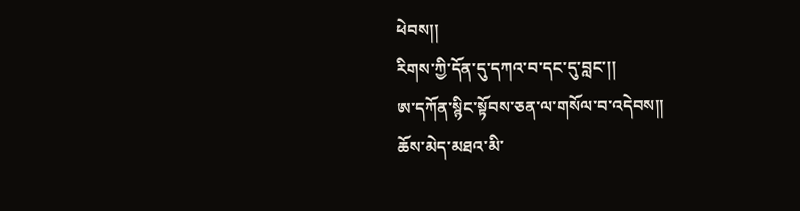ཕེབས།།
རིགས་ཀྱི་དོན་དུ་དཀའ་བ་དང་དུ་བླང་།།
ཨ་དཀོན་སྙིང་སྟོབས་ཅན་ལ་གསོལ་བ་འདེབས།།
ཆོས་མེད་མཐའ་མི་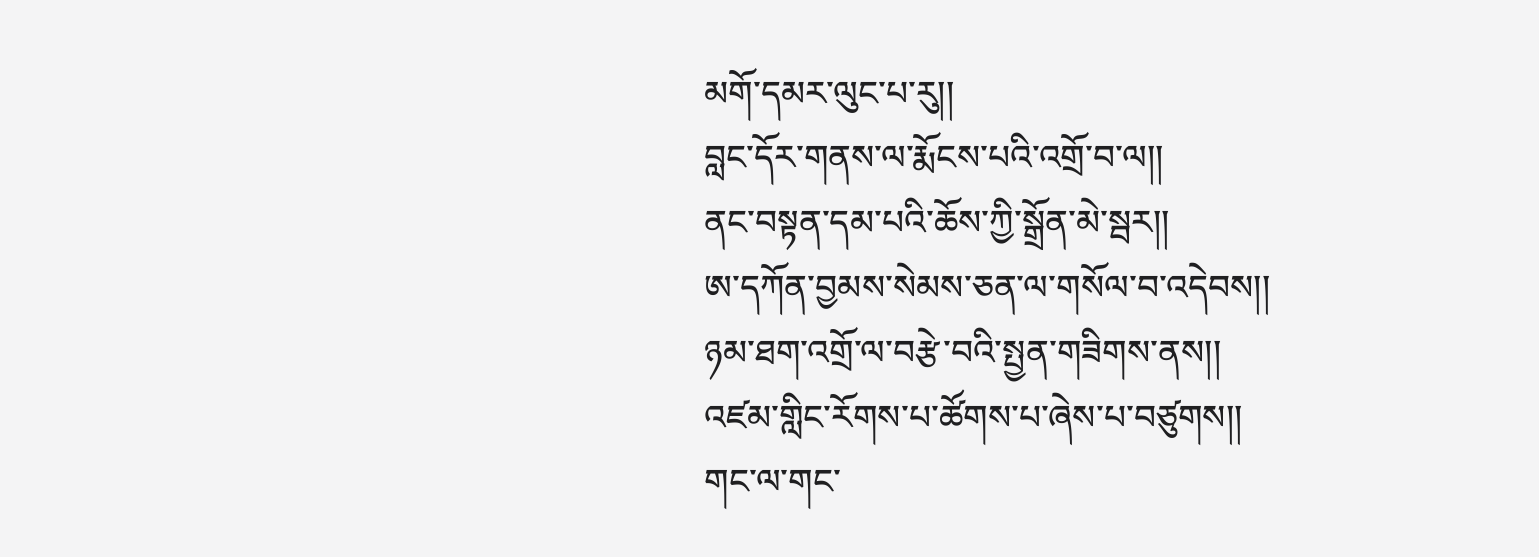མགོ་དམར་ལུང་པ་རུ།།
བླང་དོར་གནས་ལ་རྨོངས་པའི་འགྲོ་བ་ལ།།
ནང་བསྟན་དམ་པའི་ཆོས་ཀྱི་སྒྲོན་མེ་སྦར།།
ཨ་དཀོན་བྱམས་སེམས་ཅན་ལ་གསོལ་བ་འདེབས།།
ཉམ་ཐག་འགྲོ་ལ་བརྩེ་བའི་སྤྱན་གཟིགས་ནས།།
འཛམ་གླིང་རོགས་པ་ཚོགས་པ་ཞེས་པ་བཙུགས།།
གང་ལ་གང་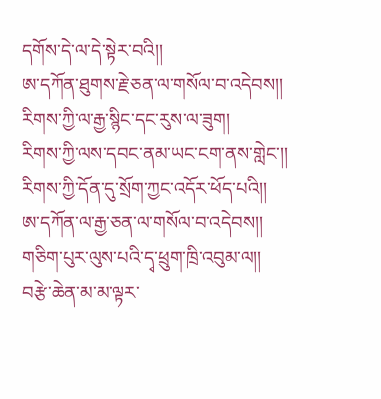དགོས་དེ་ལ་དེ་སྟེར་བའི།།
ཨ་དཀོན་ཐུགས་རྗེ་ཅན་ལ་གསོལ་བ་འདེབས།།
རིགས་ཀྱི་ལ་རྒྱ་སྙིང་དང་རུས་ལ་ཟུག།
རིགས་ཀྱི་ལས་དབང་ནམ་ཡང་ངག་ནས་གླེང་།།
རིགས་ཀྱི་དོན་དུ་སྲོག་ཀྱང་འདོར་ཕོད་པའི།།
ཨ་དཀོན་ལ་རྒྱ་ཅན་ལ་གསོལ་བ་འདེབས།།
གཅིག་པུར་ལུས་པའི་དྭ་ཕྲུག་ཁྲི་འབུམ་ལ།།
བརྩེ་ཆེན་མ་མ་ལྟར་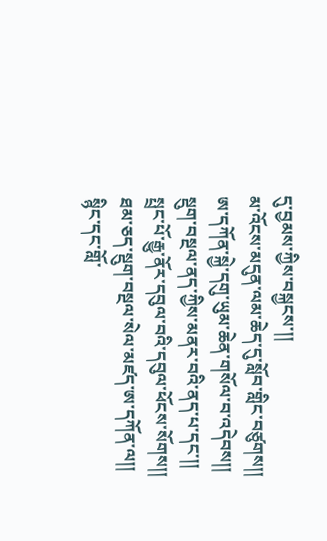དུ་བྱམས་ཀྱིས་བསྐྱངས་།།
མ་འོངས་མདུན་ལམ་ཆེད་དུ་སློབ་གླིང་བཙུགས།།
ཨ་དཀོན་སྐྱེ་དགུ་ཡུམ་ཆེན་གསོལ་བ་འདེབས།།
སྡུག་བསྔལ་ནད་ཀྱིས་མནར་བའི་ནད་པ་དང་།།
སྤྲང་པོ་རྒྱུ་ནོར་དབུལ་བའི་དབུལ་ཕོངས་སོགས།།
ཐམ་ཅད་སྡུག་བསྔལ་སེལ་མཛད་ཨ་དཀོན་ལ།།
སྙིང་དང་གློ་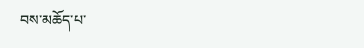བས་མཆོད་པ་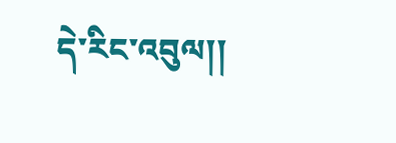དེ་རིང་འབུལ།།